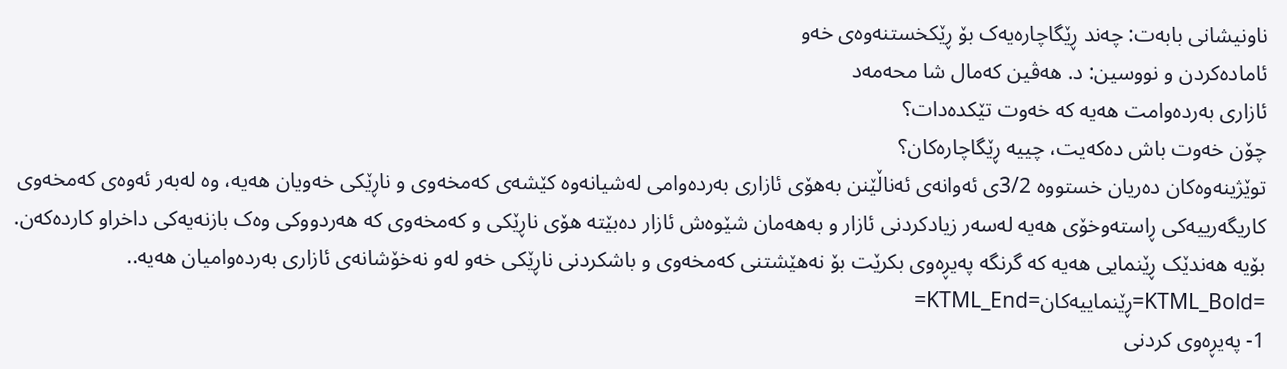ناونیشانی بابەت: چەند ڕێگاچارەیەک بۆ ڕێکخستنەوەی خەو
ئامادەکردن و نووسین: د. هەڤین کەمال شا محەمەد
ئازاری بەردەوامت ھەیە کە خەوت تێکدەدات؟
چۆن خەوت باش دەکەیت، چییە ڕێگاچارەکان؟
توێژینەوەکان دەریان خستووە 3/2ی ئەوانەی ئەناڵێنن بەھۆی ئازاری بەردەوامی لەشیانەوە کێشەی کەمخەوی و ناڕێکی خەویان ھەیە، وە لەبەر ئەوەی کەمخەوی کاریگەرییەکی ڕاستەوخۆی ھەیە لەسەر زیادکردنی ئازار و بەھەمان شێوەش ئازار دەبێتە ھۆی ناڕێکی و کەمخەوی کە ھەردووکی وەک بازنەیەکی داخراو کاردەکەن.
بۆیە ھەندێک ڕێنمایی ھەیە کە گرنگە پەیڕەوی بکرێت بۆ نەھێشتنی کەمخەوی و باشکردنی ناڕێکی خەو لەو نەخۆشانەی ئازاری بەردەوامیان ھەیە..
=KTML_Bold=ڕێنماییەکان=KTML_End=
1- پەیڕەوی کردنی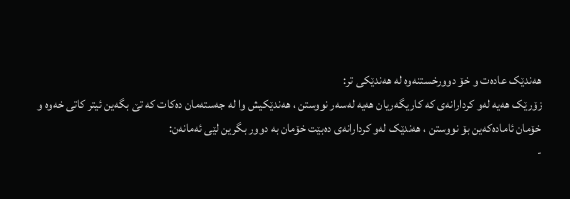ھەندێک عادەت و خۆ دوورخستنەوە لە ھەندێکی تر:
زۆرێک ھەیە لەو کردارانەی کە کاریگەریان ھەیە لەسەر نووستن ، ھەندێکیش وا لە جەستەمان دەکات کە تێ بگەین ئیتر کاتی خەوە و خۆمان ئامادەکەین بۆ نووستن ، ھەندێک لەو کردارانەی دەبێت خۆمان بە دوور بگرین لێی ئەمانەن:
-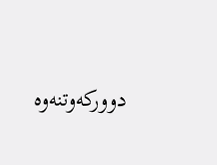دوورکەوتنەوە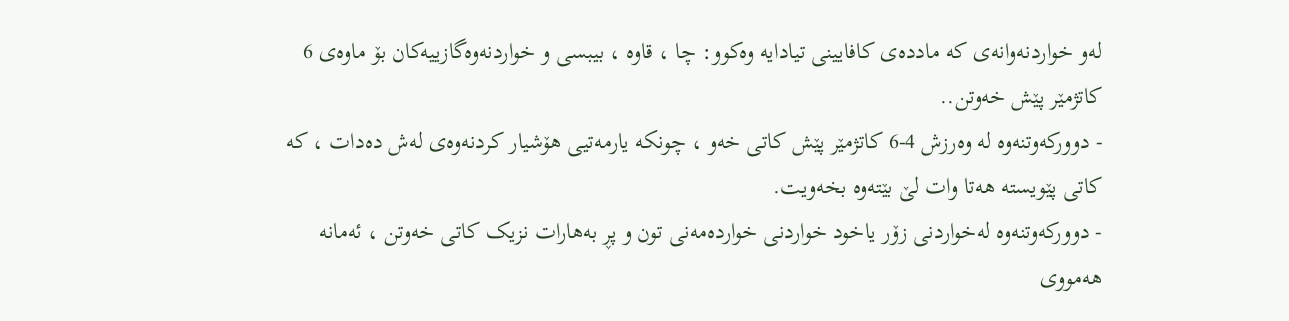لەو خواردنەوانەی کە ماددەی کافایینی تیادایە وەکوو: چا ، قاوە ، بیبسی و خواردنەوەگازییەکان بۆ ماوەی 6 کاتژمێر پێش خەوتن..
- دوورکەوتنەوە لە وەرزش 4-6 کاتژمێر پێش کاتی خەو ، چونکە یارمەتیی ھۆشیار کردنەوەی لەش دەدات ، کە کاتی پێویستە ھەتا وات لێ بێتەوە بخەویت.
- دوورکەوتنەوە لەخواردنی زۆر یاخود خواردنی خواردەمەنی تون و پڕ بەھارات نزیک کاتی خەوتن ، ئەمانە ھەمووی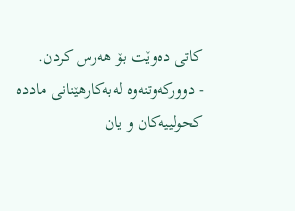کاتی دەوێت بۆ ھەرس کردن.
- دوورکەوتنەوە لەبەکارھێنانی ماددە کحولییەکان و یان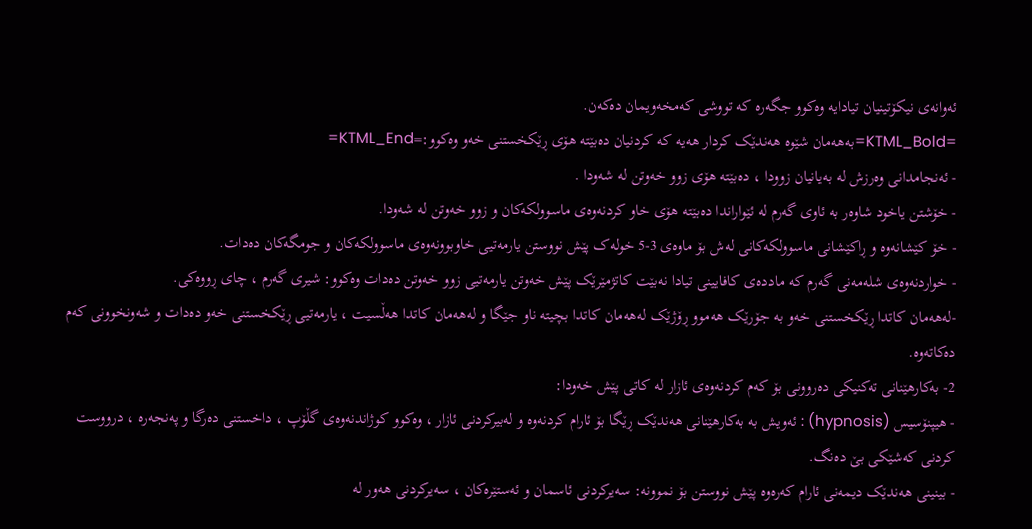ئەوانەی نیکۆتینیان تیادایە وەکوو جگەرە کە تووشی کەمخەویمان دەکەن.
=KTML_Bold=بەھەمان شێوە ھەندێک کردار ھەیە کە کردنیان دەبێتە ھۆی ڕێکخستنی خەو وەکوو:=KTML_End=
- ئەنجامدانی وەرزش لە بەیانیان زوودا ، دەبێتە ھۆی زوو خەوتن لە شەودا .
- خۆشتن یاخود شاوەر بە ئاوی گەرم لە ئێواراندا دەبێتە ھۆی خاو کردنەوەی ماسوولکەکان و زوو خەوتن لە شەودا.
- خۆ کێشانەوە و ڕاکێشانی ماسوولکەکانی لەش بۆ ماوەی 3-5 خولەک پێش نووستن یارمەتیی خاوبوونەوەی ماسوولکەکان و جومگەکان دەدات.
- خواردنەوەی شلەمەنی گەرم کە ماددەی کافایینی تیادا نەبێت کاتژمێرێک پێش خەوتن یارمەتیی زوو خەوتن دەدات وەکوو: شیری گەرم ، چای ڕووەکی.
-لەھەمان کاتدا ڕێکخستنی خەو بە جۆرێک ھەموو ڕۆژێک لەھەمان کاتدا بچیتە ناو جێگا و لەھەمان کاتدا ھەڵسیت ، یارمەتیی ڕێکخستنی خەو دەدات و شەونخوونی کەم دەکاتەوە.
2- بەکارھێنانی تەکنیکی دەروونی بۆ کەم کردنەوەی ئازار لە کاتی پێش خەودا:
- ھیپنۆسیس (hypnosis) : ئەویش بە بەکارھێنانی ھەندێک ڕێگا بۆ ئارام کردنەوە و لەبیرکردنی ئازار ، وەکوو کوژاندنەوەی گڵۆپ ، داخستنی دەرگا و پەنجەرە ، درووست کردنی کەشێکی بێ دەنگ.
- بینینی ھەندێک دیمەنی ئارام کەرەوە پێش نووستن بۆ نموونە: سەیرکردنی ئاسمان و ئەستێرەکان ، سەیرکردنی ھەور لە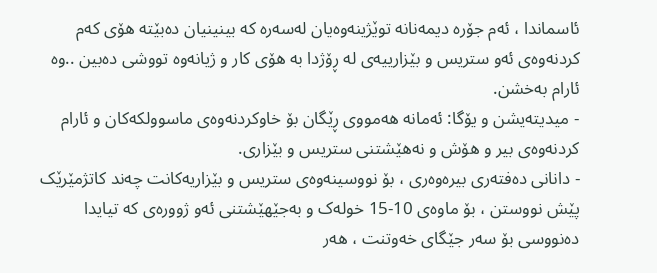ئاسماندا ، ئەم جۆرە دیمەنانە توێژینەوەیان لەسەرە کە بینینیان دەبێتە ھۆی کەم کردنەوەی ئەو ستریس و بێزارییەی لە ڕۆژدا بە ھۆی کار و ژیانەوە تووشی دەبین ..وە ئارام بەخشن.
- میدیتەیشن و یۆگا: ئەمانە ھەمووی ڕێگان بۆ خاوکردنەوەی ماسوولکەکان و ئارام کردنەوەی بیر و ھۆش و نەھێشتنی ستریس و بێزاری.
- دانانی دەفتەری بیرەوەری ، بۆ نووسینەوەی ستریس و بێزاریەکانت چەند کاتژمێرێک پێش نووستن ، بۆ ماوەی 10-15 خولەک و بەجێھێشتنی ئەو ژوورەی کە تیایدا دەنووسی بۆ سەر جێگای خەوتنت ، ھەر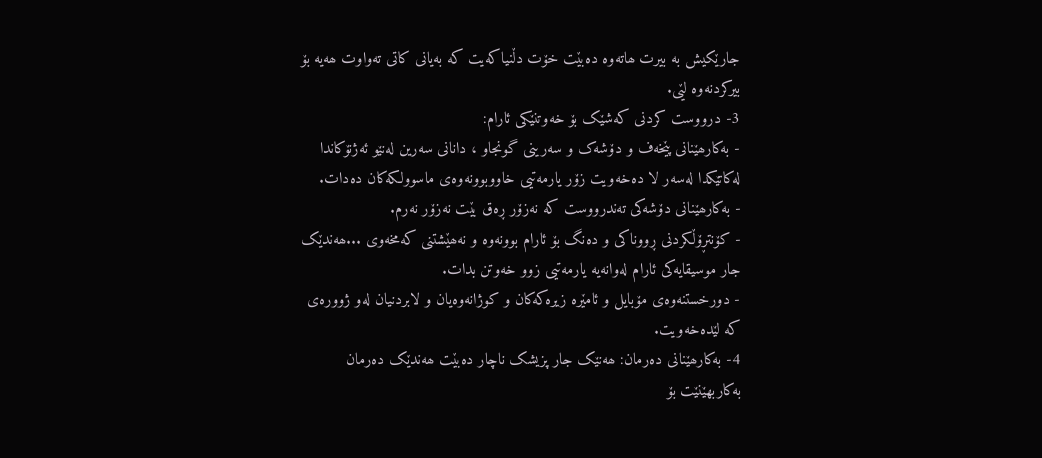جارێکیش بە بیرت ھاتەوە دەبێت خۆت دڵنیاکەیت کە بەیانی کاتی تەواوت ھەیە بۆ بیرکردنەوە لێی.
3- درووست کردنی کەشێک بۆ خەوتنێکی ئارام:
- بەکارھێنانی پێخەف و دۆشەک و سەرینی گونجاو ، دانانی سەرین لەنێو ئەژنۆکاندا لەکاتێکدا لەسەر لا دەخەویت زۆر یارمەتیی خاووبوونەوەی ماسوولکەکان دەدات.
- بەکارھێنانی دۆشەکی تەندرووست کە نەزۆر ڕەق بێت نەزۆر نەرم.
- کۆنتڕۆڵکردنی ڕووناکی و دەنگ بۆ ئارام بوونەوە و نەھێشتنی کەمخەوی ...ھەندێک جار موسیقایەکی ئارام لەوانەیە یارمەتیی زوو خەوتن بدات.
- دورخستنەوەی مۆبایل و ئامێرە زیرەکەکان و کوژانەوەیان و لابردنیان لەو ژوورەی کە لێدەخەویت.
4- بەکارھێنانی دەرمان: ھەنێک جار پزیشک ناچار دەبێت ھەندێک دەرمان بەکاربھێنێت بۆ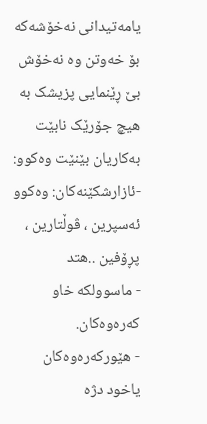یامەتیدانی نەخۆشەکە بۆ خەوتن وە نەخۆش بێ ڕێنمایی پزیشک بە ھیچ جۆرێک نابێت بەکاریان بێنێت وەکوو:
-ئازارشکێنەکان: وەکوو ئەسپرین ، ڤوڵتارین ، پڕۆفین ..ھتد
- ماسوولکە خاو کەرەوەکان.
- ھێورکەرەوەکان یاخود دژە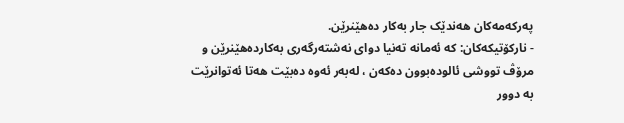پەرکەمەکان ھەندێک جار بەکار دەھێنرێن.
- نارکۆتیکەکان: کە ئەمانە تەنیا دوای نەشتەرگەری بەکاردەھێنرێن و مرۆڤ تووشی ئالودەبوون دەکەن ، لەبەر ئەوە دەبێت ھەتا ئەتوانرێت بە دوور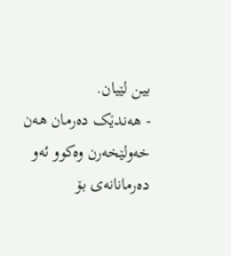بین لێیان.
- ھەندێک دەرمان ھەن خەولێخەرن وەکوو ئەو دەرمانانەی بۆ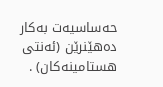حەساسیەت بەکار دەھێنرێن (ئەنتی ھستامینەکان) .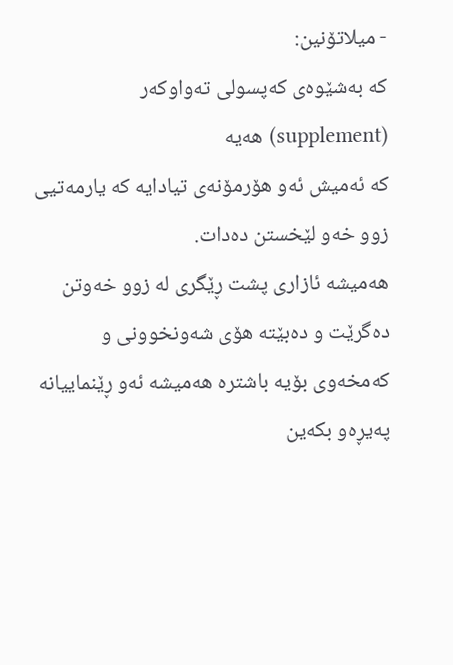- میلاتۆنین:
کە بەشێوەی کەپسولی تەواوکەر (supplement) ھەیە
کە ئەمیش ئەو ھۆرمۆنەی تیادایە کە یارمەتیی زوو خەو لێخستن دەدات.
ھەمیشە ئازاری پشت ڕێگری لە زوو خەوتن دەگرێت و دەبێتە ھۆی شەونخوونی و کەمخەوی بۆیە باشترە ھەمیشە ئەو ڕێنماییانە پەیڕەو بکەین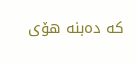کە دەبنە ھۆی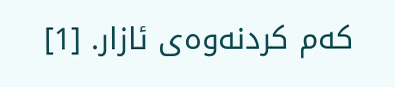کەم کردنەوەی ئازار. [1]